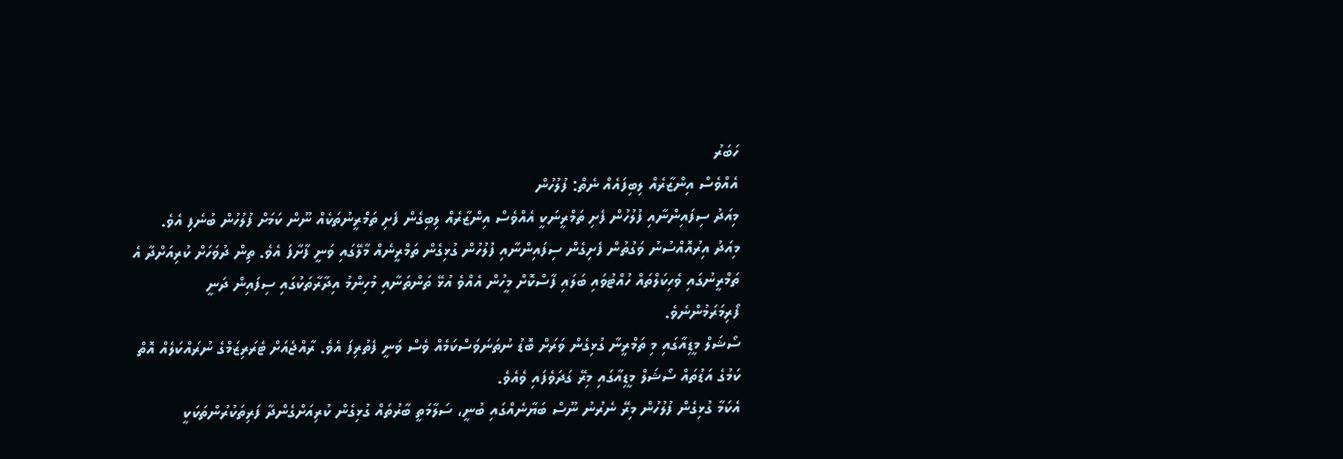ހަބަރު
އެއްވެސް އިންޒާރެއް ލިބިފައެއް ނެތް: ފުލުހުން
މިއަދު ސިފައިންނާއި ފުލުހުން ފެށި ތަމްރީނަކީ އެއްވެސް އިންޒާރެއް ލިބިގެން ފެށި ތަމްރީނުތަކެއް ނޫން ކަމަށް ފުލުހުން ބުނެފި އެވެ.
މިއަދު އިރުއޮއްސުނު ވަގުތުން ފެށިގެން ސިފައިންނާއި ފުލުހުން ގުޅިގެން ތަމްރީނެއް މާލޭގައި ވަނީ ފާށާފަ އެވެ. ތިން ދުވަހަށް ކުރިއަށްދާ އެ ތަމްރީނުގައި ވެހިކަލްތައް ހުއްޓުވައި ބަލައި ފާސްކޮށް މީހުން އެއްވެ އުޅޭ ތަންތަނާއި މުހިންމު އިދާރާތަކުގައި ސިފައިން ދަނީ ފޯރިމަރަމުންނެވެ.
ސޯޝަލް މީޑިއާގައި މި ތަމްރީނާ ގުޅިގެން ވަރަށް ބޮޑު ނުތަނަވަސްކަމެއް ވެސް ވަނީ ފެތުރިފަ އެވެ. ރާއްޖެއަށް ޓެރަރިޒަމްގެ ނުރައްކަލެއް އޮތް ކަމުގެ އަޑުތައް ސޯޝަލް މީޑިއާގައި މިރޭ ގަދަވެފައި ވެއެވެ.
އެކަމާ ގުޅިގެން ފުލުހުން މިރޭ ނެރުނު ނޫސް ބަޔާނެއްގައި ބުނީ، ސަލާމަތީ ބާރުތައް ގުޅިގެން ކުރިއަށްގެންދާ ފަރިތަކުރުންތަކަކީ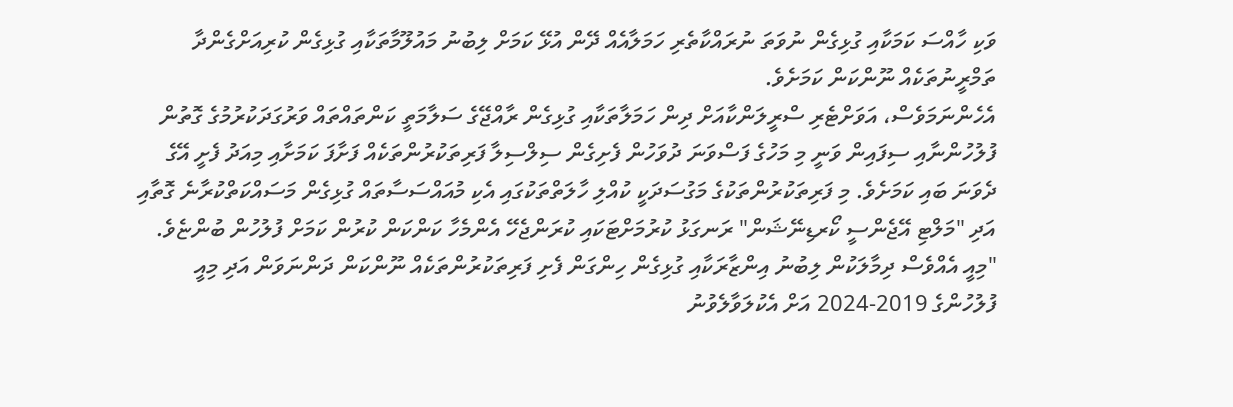ވަކި ހާއްސަ ކަމަކާއި ގުޅިގެން ނުވަތަ ނުރައްކާތެރި ހަމަލާއެއް ދޭން އުޅޭ ކަމަށް ލިބުނު މައުލޫމާތަކާއި ގުޅިގެން ކުރިއަށްގެންދާ ތަމްރީނުތަކެއް ނޫންކަން ކަމަށެވެ.
އެހެންނަމަވެސް، އަވަށްޓެރި ސްރީލަންކާއަށް ދިން ހަމަލާތަކާއި ގުޅިގެން ރާއްޖޭގެ ސަލާމަތީ ކަންތައްތައް ވަރުގަދަކުރުމުގެ ގޮތުން ފުލުހުންނާއި ސިފައިން ވަނީ މި މަހުގެ ފަސްވަނަ ދުވަހުން ފެށިގެން ސިލްސިލާ ފަރިތަކުރުންތަކެއް ފަށާފަ ކަމަށާއި މިއަދު ފެށީ އޭގެ ދެވަނަ ބައި ކަމަށެވެ. މި ފަރިތަކުރުންތަކުގެ މަގުސަދަކީ ކުއްލި ހާލަތްތަކުގައި އެކި މުއައްސަސާތައް ގުޅިގެން މަސައްކަތްކުރާނެ ގޮތާއި އަދި "މަލްޓި އޭޖެންސީ ކޯރޑިނޭޝަން" ރަނގަޅު ކުރުމަށްޓަކައި ކުރަންޖެހޭ އެންމެހާ ކަންކަން ކުރުން ކަމަށް ފުލުހުން ބުންޏެވެ.
"މިއީ އެއްވެސް ދިމާލަކުން ލިބުނު އިންޒާރަކާއި ގުޅިގެން ހިންގަން ފެށި ފަރިތަކުރުންތަކެއް ނޫންކަން ދަންނަވަން އަދި މިއީ ފުލުހުންގެ 2019-2024 އަށް އެކުލަވާލެވުނު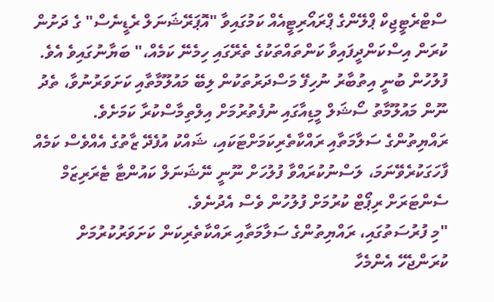ސްޓްރެޓީޖިކް ޕްލޭންގެ ޕްރައޯރިޓީއެއް ކަމުގައިވާ "އޮޕަރޭޝަނަލް ރެޑީނެސް" ގެ ދަށުން ކުރަން އިސްކަންދީފައިވާ ކަންތައްތަކުގެ ތެރޭގައި ހިމެނޭ ކަމެއް،" ބަޔާނުގައިވެ އެވެ.
ފުލުހުން ބުނީ އިތުބާރު ނުހިފޭ މަސްދަރުތަކުން ލިބޭ މައުލޫމާތާއި ކަށަވަރުނުވާ، ތެދު ނޫން މައުލޫމާތު ސޯޝަލް މީޑިއާގައި ނުފެތުރުމަށް އިލްތިމާސްކުރާ ކަމަށެވެ. ރައްޔިތުންގެ ސަލާމަތާއި ރައްކާތެރިކަމަށްޓަކައި، ޝައްކު އުފެދޭ ޒާތުގެ އެއްވެސް ކަމެއް ފާހަގަކުރެވޭނަމަ، ލަސްނުކުރައްވާ ފުލުހަށް ނޫނީ ނޭޝަނަލް ކައުންޓާ ޓެރަރިޒަމް ސެންޓަރަށް ރިޕޯޓް ކުރުމަށް ފުލުހުން ވެސް އެދުނެވެ.
"މި ފުރުސަތުގައި، ރައްޔިތުންގެ ސަލާމަތާއި ރައްކާތެރިކަން ކަށަވަރުކުރުމަށް ކުރަންޖެހޭ އެންމެހާ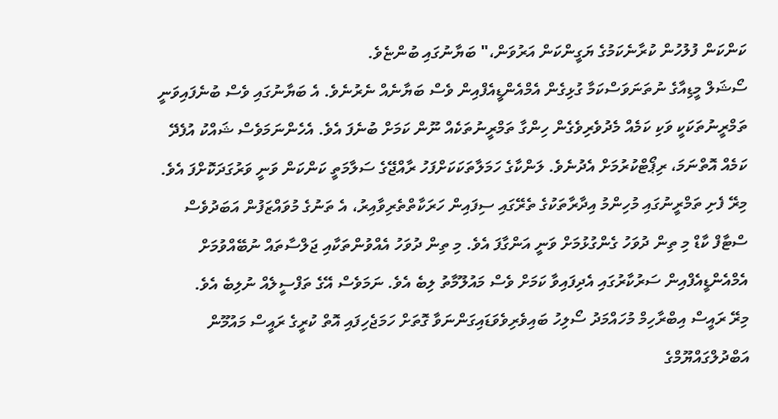ކަންކަން ފުލުހުން ކުރާނެކަމުގެ ޔަގީންކަން އަރުވަން،" ބަޔާނުގައި ބުންޏެވެ.
ސޯޝަލް މީޑިއާގެ ނުތަނަވަސްކަމާ ގުޅިގެން އެމްއެންޑީއެފްއިން ވެސް ބަޔާނެއް ނެރުނެވެ. އެ ބަޔާނުގައި ވެސް ބުނެފައިވަނީ ތަމްރީނުތަކަކީ ވަކި ކަމެއް މެދުވެރިވެގެން ހިންގާ ތަމްރީނުތަކެއް ނޫން ކަމަށް ބުނެފަ އެވެ. އެހެންނަމަވެސް ޝައްކު އުފެދޭ ކަމެއް އޮތްނަމަ، ރިޕޯޓްކުރުމަށް އެދުނެވެ. ލަންކާގެ ހަމަލާތަކަކަށްފަހު ރާއްޖޭގެ ސަލާމަތީ ކަންކަން ވަނީ ވަރުގަދަކޮށްފަ އެވެ.
މިރޭ ފެށި ތަމްރީނުގައި މުހިންމު އިދާރާތަކުގެ ތެރޭގައި ސިފައިން ހަރަކާތްތެރިވާއިރު، އެ ތަނުގެ މުވައްޒަފުން އަބަދުވެސް ސްޓާފް ކާޑް މި ތިން ދުވަހު ގެންގުޅުމަށް ވަނީ އަންގާފަ އެވެ. މި ތިން ދުވަހު އެއްވުންތަކާއި ޖަލްސާތައް ނުބޭއްވުމަށް އެމްއެންޑީއެފްއިން ސަރުކާރުގައި އެދިފައިވާ ކަމަށް ވެސް މައުލޫމާތު ލިބެ އެވެ. ނަމަވެސް އޭގެ ތަފްސީލެއް ނުލިބެ އެވެ.
މިރޭ ރައީސް އިބްރާހިމް މުހައްމަދު ސޯލިހު ބައިވެރިވެވަޑައިގަންނަވާ ގޮތަށް ހަމަޖެހިފައި އޮތް ކުރީގެ ރައީސް މައުމޫން އަބްދުލްގައްޔޫމްގެ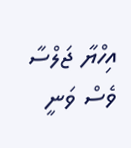އިހްޔާ ޖަލްސާ ވެސް ވަނީ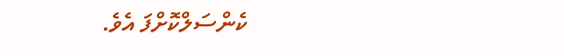ކެންސަލްކޮށްފަ އެވެ.